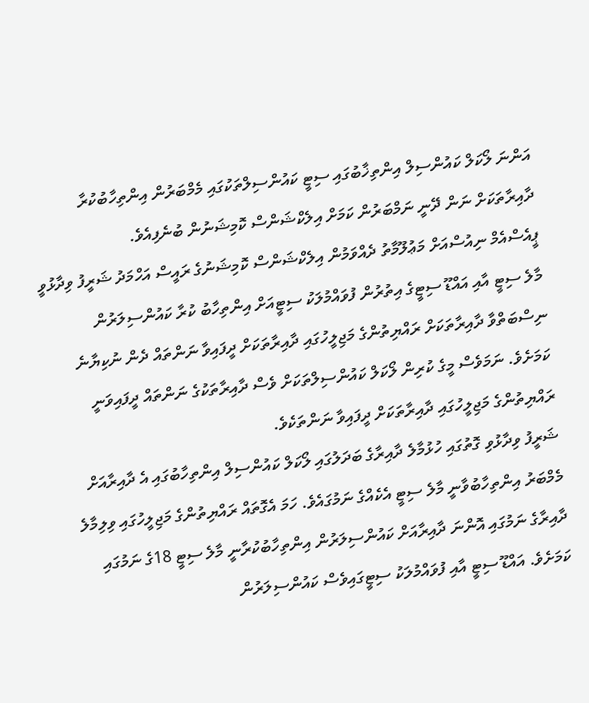އަންނަ ލޯކަލް ކައުންސިލް އިންތިޚާބުގައި ސިޓީ ކައުންސިލްތަކުގައި މެމްބަރުން އިންތިހާބުކުރާ ދާއިރާތަކަށް ނަން ދޭނީ ނަމްބަރުން ކަމަށް އިލެކްޝަންސް ކޮމިޝަނުން ބުނެފިއެވެ.
ޕީއެސްއެމް ނިއުސްއަށް މަޢުލޫމާތު ދެއްވަމުން އިލެކްޝަންސް ކޮމިޝަނުގެ ރައީސް އަހްމަދު ޝަރީފު ވިދާޅުވީ މާލެ ސިޓީ އާއި އައްޑޫ ސިޓީގެ އިތުރުން ފުވައްމުލަކު ސިޓީއަށް އިންތިހާބު ކުރާ ކައުންސިލަރުން ނިސްބަތްވާ ދާއިރާތަކަށް ރައްޔިތުންގެ މަޖިލީހުގައި ދާއިރާތަކަށް ދީފައިވާ ނަންތައް ދެން ނުކިޔާނެ ކަމަށެވެ. ނަމަވެސް މީގެ ކުރިން ލޯކަލް ކައުންސިލްތަކަށް ވެސް ދާއިރާތަކުގެ ނަންތައް ދީފައިވަނީ ރައްޔިތުންގެ މަޖިލީހުގައި ދާއިރާތަކަށް ދީފައިވާ ނަންތަކެވެ.
ޝަރީފު ވިދާޅުވި ގޮތުގައި ހުޅުމާލެ ދާއިރާގެ ބަދަލުގައި ލޯކަލް ކައުންސިލް އިންތިހާބުގައި އެ ދާއިރާއަށް މެމްބަރު އިންތިހާބުވާނީ މާލެ ސިޓީ އެކެއްގެ ނަމުގައެވެ. ހަމަ އެގޮތައް ރައްޔިތުންގެ މަޖިލީހުގައި ވިލިމާލެ ދާއިރާގެ ނަމުގައި އޮންނަ ދާއިރާއަށް ކައުންސިލަރުން އިންތިހާބުކުރާނީ މާލެ ސިޓީ 18ގެ ނަމުގައި ކަމަށެވެ. އައްޑޫ ސިޓީ އާއި ފުވައްމުލަކު ސިޓީގައިވެސް ކައުންސިލަރުން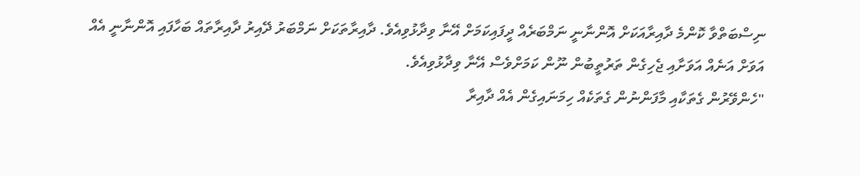ނިސްބަތްވާ ކޮންމެ ދާއިރާއަކަށް އޮންނާނީ ނަމްބަރެއް ދީފައިކަމަށް އޭނާ ވިދާޅުވިއެވެ. ދާއިރާތަކަށް ނަމްބަރު ދޭއިރު ދާއިރާތައް ބަހާފައި އޮންނާނީ އެއް އަވަށް އަނެއް އަވަށާއި ޖެހިގެން ތަރުތީބުން ނޫން ކަމަށްވެސް އޭނާ ވިދާޅުވިއެވެ.
"ހެންވޭރުން ގެތަކާއި މާފަންނުން ގެތަކެއް ހިމަނައިގެން އެއް ދާއިރާ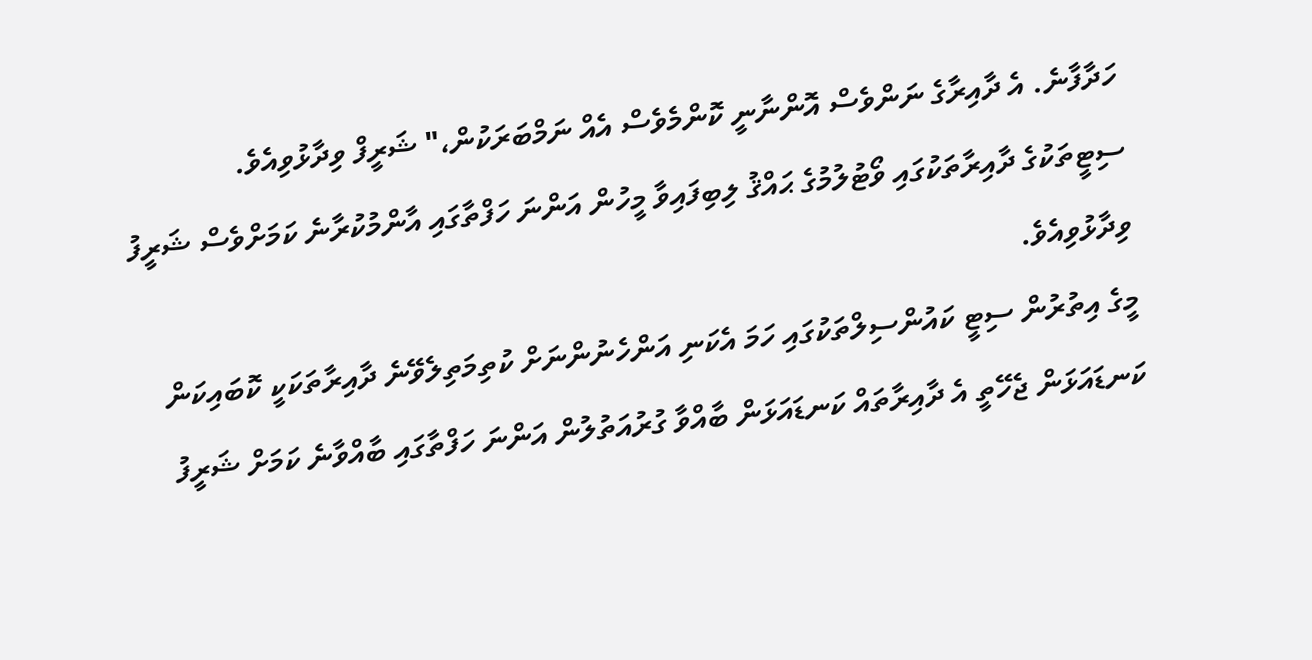ހަދާފާނެ. އެ ދާއިރާގެ ނަންވެސް އޮންނާނީ ކޮންމެވެސް އެއް ނަމްބަރަކުން،" ޝަރީފް ވިދާޅުވިއެވެ.
ސިޓީތަކުގެ ދާއިރާތަކުގައި ވޯޓުލުމުގެ ޙައްޤު ލިބިފައިވާ މީހުން އަންނަ ހަފްތާގައި އާންމުކުރާނެ ކަމަށްވެސް ޝަރީފު ވިދާޅުވިއެވެ.
މީގެ އިތުރުން ސިޓީ ކައުންސިލްތަކުގައި ހަމަ އެކަނި އަންހެނުންނަށް ކުތިމަތިލެވޭނެ ދާއިރާތަކަކީ ކޮބައިކަން ކަނޑައަޅަން ޖެހޭތީ އެ ދާއިރާތައް ކަނޑައަޅަން ބާއްވާ ގުރުއަތުލުން އަންނަ ހަފްތާގައި ބާއްވާނެ ކަމަށް ޝަރީފު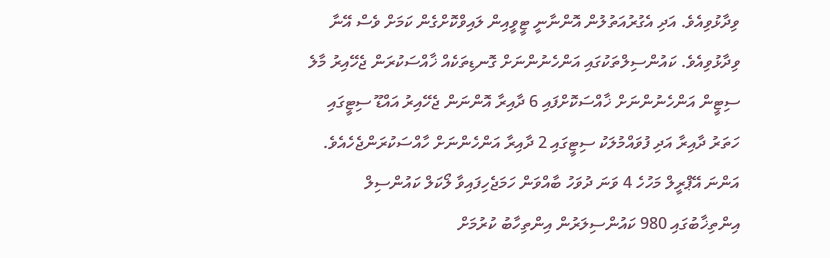ވިދާޅުވިއެވެ. އަދި އެގުރުއަތުލުން އޮންނާނީ ޓީވީއިން ލައިވްކޮށްގެން ކަމަށް ވެސް އޭނާ ވިދާޅުވިއެވެ. ކައުންސިލްތަކުގައި އަންހެނުންނަށް ގޮނޑިތަކެއް ޚާއްސަކުރަން ޖެހޭއިރު މާލެ ސިޓީން އަންހެނުންނަށް ޚާއްސަކޮށްފައި 6 ދާއިރާ އޮންނަން ޖެހޭއިރު އައްޑޫ ސިޓީގައި ހަތަރު ދާއިރާ އަދި ފުވައްމުލަކު ސިޓީގައި 2 ދާއިރާ އަންހެންނަށް ހާއްސަކުރަންޖެހެއެވެ.
އަންނަ އޭޕްރީލް މަހުހެ 4 ވަނަ ދުވަހު ބާއްވަން ހަމަޖެހިފައިވާ ލޯކަލް ކައުންސިލް އިންތިޚާބުގައި 980 ކައުންސިލަރުން އިންތިހާބު ކުރުމަށް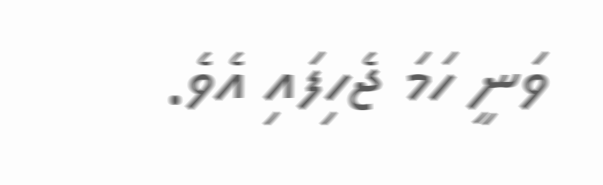ވަނީ ހަމަ ޖެހިފައި އެވެ.